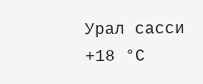Урал сасси
+18 °С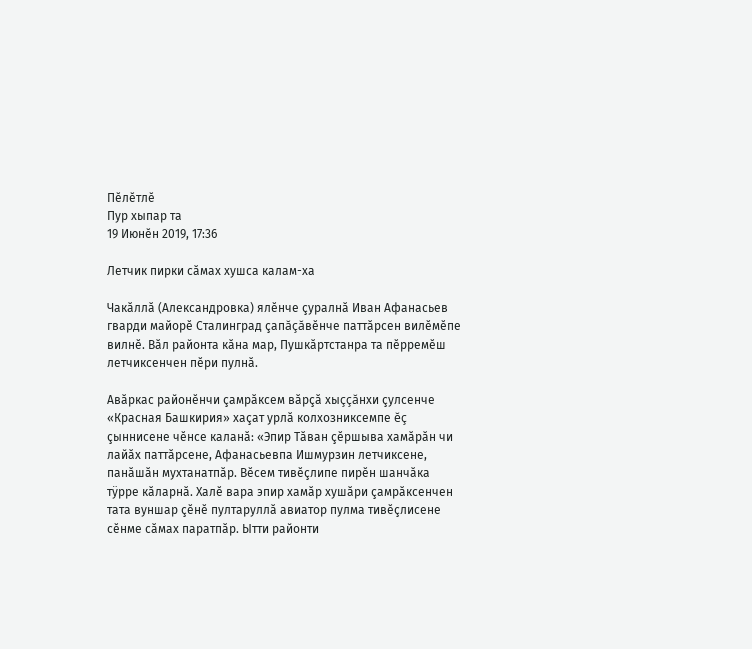Пӗлӗтлӗ
Пур хыпар та
19 Июнӗн 2019, 17:36

Летчик пирки сăмах хушса калам-ха

Чакăллă (Александровка) ялĕнче çуралнă Иван Афанасьев гварди майорĕ Сталинград çапăçăвĕнче паттăрсен вилĕмĕпе вилнĕ. Вăл районта кăна мар, Пушкăртстанра та пĕрремĕш летчиксенчен пĕри пулнă.

Авăркас районĕнчи çамрăксем вăрçă хыççăнхи çулсенче «Красная Башкирия» хаçат урлă колхозниксемпе ĕç çыннисене чĕнсе каланă: «Эпир Тăван çĕршыва хамăрăн чи лайăх паттăрсене, Афанасьевпа Ишмурзин летчиксене, панăшăн мухтанатпăр. Вĕсем тивĕçлипе пирĕн шанчăка тÿрре кăларнă. Халĕ вара эпир хамăр хушăри çамрăксенчен тата вуншар çĕнĕ пултаруллă авиатор пулма тивĕçлисене сĕнме сăмах паратпăр. Ытти районти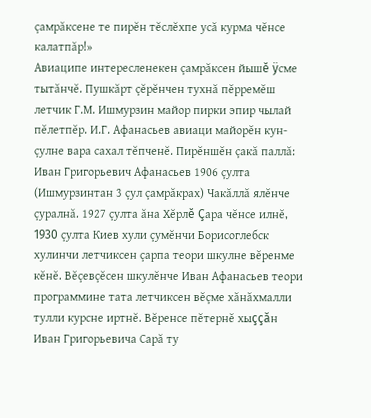çамрăксене те пирĕн тĕслĕхпе усă курма чĕнсе калатпăр!»
Авиаципе интересленекен çамрăксен йышĕ ÿсме тытăнчĕ. Пушкăрт çĕрĕнчен тухнă пĕрремĕш летчик Г.М. Ишмурзин майор пирки эпир чылай пĕлетпĕр. И.Г. Афанасьев авиаци майорĕн кун-çулне вара сахал тĕпченĕ. Пирĕншĕн çакă паллă: Иван Григорьевич Афанасьев 1906 çулта (Ишмурзинтан 3 çул çамрăкрах) Чакăллă ялĕнче çуралнă. 1927 çулта ăна Хĕрлĕ Çара чĕнсе илнĕ‚ 1930 çулта Киев хули çумĕнчи Борисоглебск хулинчи летчиксен çарпа теори шкулне вĕренме кĕнĕ. Вĕçевçĕсен шкулĕнче Иван Афанасьев теори программине тата летчиксен вĕçме хăнăхмалли тулли курсне иртнĕ. Вĕренсе пĕтернĕ хыççăн Иван Григорьевича Сарă ту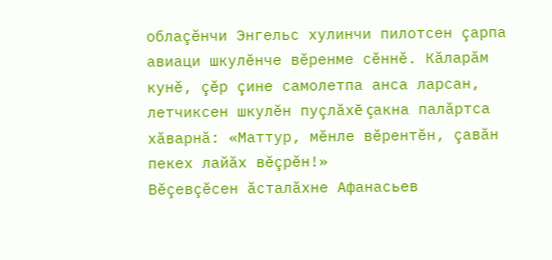облаçĕнчи Энгельс хулинчи пилотсен çарпа авиаци шкулĕнче вĕренме сĕннĕ. Кăларăм кунĕ‚ çĕр çине самолетпа анса ларсан‚ летчиксен шкулĕн пуçлăхĕ çакна палăртса хăварнă: «Маттур‚ мĕнле вĕрентĕн, çавăн пекех лайăх вĕçрĕн!»
Вĕçевçĕсен ăсталăхне Афанасьев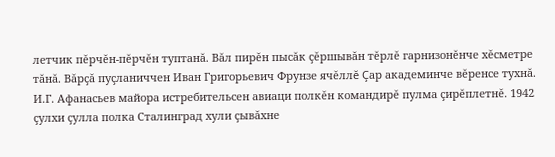летчик пĕрчĕн-пĕрчĕн туптанă. Вăл пирĕн пысăк çĕршывăн тĕрлĕ гарнизонĕнче хĕсметре тăнă. Вăрçă пуçланиччен Иван Григорьевич Фрунзе ячĕллĕ Çар академинче вĕренсе тухнă. И.Г. Афанасьев майора истребительсен авиаци полкĕн командирĕ пулма çирĕплетнĕ. 1942 çулхи çулла полка Сталинград хули çывăхне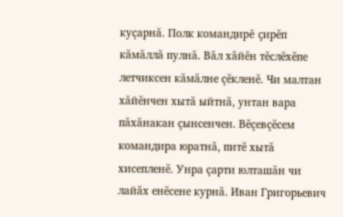куçарнă. Полк командирĕ çирĕп кăмăллă пулнă. Вăл хăйĕн тĕслĕхĕпе летчиксен кăмăлне çĕкленĕ. Чи малтан хăйĕнчен хытă ыйтнă‚ унтан вара пăхăнакан çынсенчен. Вĕçевçĕсем командира юратнă‚ питĕ хытă хисепленĕ. Унра çарти юлташăн чи лайăх енĕсене курнă. Иван Григорьевич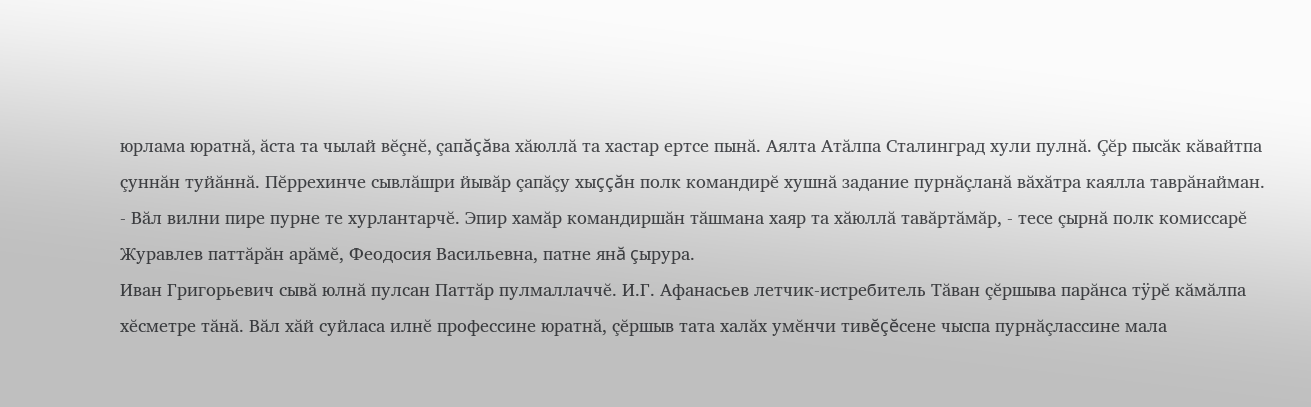юрлама юратнă‚ ăста та чылай вĕçнĕ‚ çапăçăва хăюллă та хастар ертсе пынă. Аялта Атăлпа Сталинград хули пулнă. Çĕр пысăк кăвайтпа çуннăн туйăннă. Пĕррехинче сывлăшри йывăр çапăçу хыççăн полк командирĕ хушнă задание пурнăçланă вăхăтра каялла таврăнайман.
- Вăл вилни пире пурне те хурлантарчĕ. Эпир хамăр командиршăн тăшмана хаяр та хăюллă тавăртăмăр, - тесе çырнă полк комиссарĕ Журавлев паттăрăн арăмĕ, Феодосия Васильевна, патне янă çырура.
Иван Григорьевич сывă юлнă пулсан Паттăр пулмаллаччĕ. И.Г. Афанасьев летчик-истребитель Тăван çĕршыва парăнса тÿрĕ кăмăлпа хĕсметре тăнă. Вăл хăй суйласа илнĕ профессине юратнă, çĕршыв тата халăх умĕнчи тивĕçĕсене чыспа пурнăçлассине мала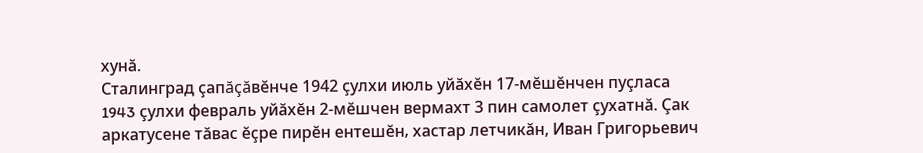хунă.
Сталинград çапăçăвĕнче 1942 çулхи июль уйăхĕн 17-мĕшĕнчен пуçласа 1943 çулхи февраль уйăхĕн 2-мĕшчен вермахт 3 пин самолет çухатнă. Çак аркатусене тăвас ĕçре пирĕн ентешĕн‚ хастар летчикăн, Иван Григорьевич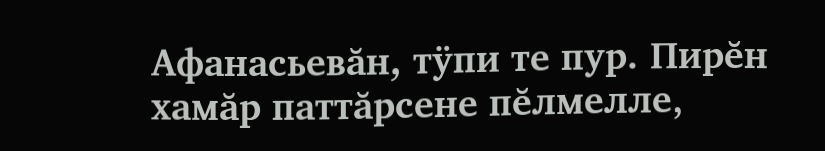Афанасьевăн, тÿпи те пур. Пирĕн хамăр паттăрсене пĕлмелле‚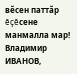вĕсен паттăр ĕçĕсене манмалла мар!
Владимир ИВАНОВ,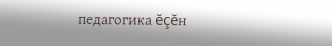педагогика ĕçĕн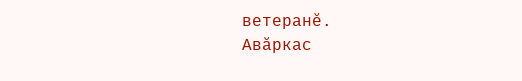ветеранĕ.
Авăркас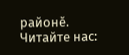районĕ.
Читайте нас: